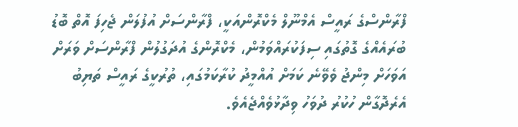ފްރާންސްގެ ރައީސް އެމްނޫލް މެކްރޮންއަކީ، ފްރާންސަށް އުފުލަން ޖެހިފަ އޮތް ބޮޑު ބުރައެއްގެ ގޮތުގައި ސިފަކުރައްވަމުން، މެކްރޮންގެ އުދަގުލުން ފްރާންސަށް ވަރަށް އަވަހަށް މިންޖު ވެވޭނެ ކަމަށް އުއްމީދު ކުރާކަމުގައި، ތުރުކީގެ ރައީސް ތަޔިބު އެރެދޮގާން ހުކުރު ދުވަހު ވިދާޅުވެއްޖެއެވެ.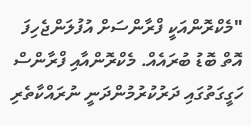"މެކްރޮންއަކީ ފްރާންސަށް އުފުލަންޖެހިފަ އޮތް ބޮޑު ބުރައެއް. މެކްރޮންއާއި ފްރާންސް ހަގީގަތުގައި ދަރުކުރުމުންދަނީ ނުރައްކާތެރި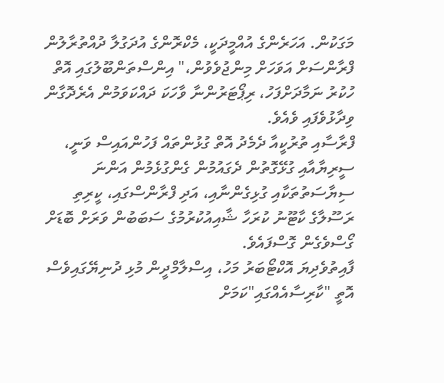މަގަކުން. އަހަރެންގެ އުއްމީދަކީ، މެކްރޮންގެ އުދަގުލާ ދުއްތުރާލުން ފްރާންސަށް އަވަހަށް މިންޖުވެވުން،" އިންސްތަންބޫލުގައި އޮތް ހުކުރު ނަމާދަށްފަހު، ރިޕޯޓަރުންނާ ވާހަކަ ދައްކަވަމުން އެރެދޮގާން ވިދާޅުވެފައި ވެއެވެ.
ފްރާސާއި ތުރުކީއާ ދެމެދު އޮތް ގުޅުންތައް ފަހުންއައިސް ވަނީ، ސީރިޔާއާއި ގުޅޭގޮތުން ދެގައުމުން ގެންގުޅެމުން އަންނަ ސިޔާސަތުތަކާއި ގުޅިގެންނާއި، އަދި ފްރާންސްގައި، ކީރިތި ރަސޫލާގެ ކާޓޫނު ކުރަހާ ޝާއިއުކުރުމުގެ ސަބަބުން ވަރަށް ބޮޑަށް ގޯސްވެގެން ގޮސްފައެވެ.
ފާއިތުވެދިޔަ އޮކްޓޯބަރު މަހު، އިސްލާމްދީން މުޅި ދުނިޔޭގައިވެސް އޮތީ "ކާރިސާއެއްގައި"ކަމަށް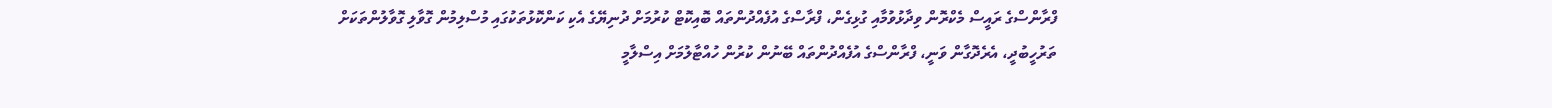ފްރާންސްގެ ރައީސް މެކްރޮން ވިދާޅުވުމާއި ގުޅިގެން، ފްރާސްގެ އުފެއްދުންތައް ބޮއިކޮޓް ކުރުމަށް ދުނިޔޭގެ އެކި ކަންކޮޅުތަކުގައި މުސްލިމުން ގޮވާލި ގޮވާލުންތަކަށް ތަރުހީބުދީ، އެރެދޮގާން ވަނީ، ފްރާންސްގެ އުފެއްދުންތައް ބޭނުން ކުރުން ހުއްޓާލުމަށް އިސްލާމީ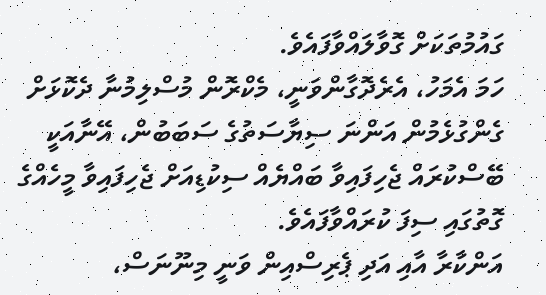ގައުމުތަކަށް ގޮވާލައްވާފައެވެ.
ހަމަ އެމަހު، އެރެދޮގާންވަނީ، މެކްރޮން މުސްލިމުނާ ދެކޮޅަށް ގެންގުޅެމުން އަންނަ ސިޔާސަތުގެ ސަބަބުން، އޭނާއަކީ ބޭސްކުރައް ޖެހިފައިވާ ބައްޔެއް ސިކުޑިއަށް ޖެހިފައިވާ މީހެއްގެ ގޮތުގައި ސިފަ ކުރައްވާފައެވެ.
އަންކާރާ އާއި އަދި ޕެރިސްއިން ވަނީ މިނޫނަސް،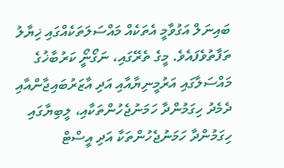ބައިނަލް އަގުވާމީ އެތަކެއް މައްސަލަތަކެއްގައި ޚިޔާލު ތަފާތުވެފައެވެ. މީގެ ތެރޭގައި، ނަގޯނީޯ ކަރުބާޚުގެ މައްސަލާގައި އަރުމީނިޔާއާއި އަދި އާޒަރުބައިޖާންއާއި ދެމެދު ހިގަމުންދާ ހަމަނުޖެހުންތަކާއި، ލީބިޔާގައި ހިގަމުންދާ ހަމަނުޖެހުންތަކާ އަދި އީސްޓް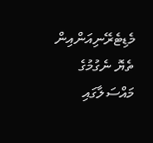މެޑިޓެރޭނިއަންއިން ތެޔޮ ނެގުމުގެ މައްސަލާގައި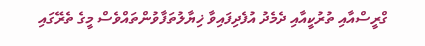ގްރީސްއާއި ތުރުކީއާއި ދެމެދު އުފެދިފައިވާ ޚިޔާލުތަފާވުންތައްވެސް މީގެ ތެރޭގައި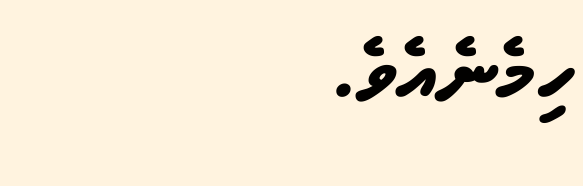ހިމެނެއެވެ.